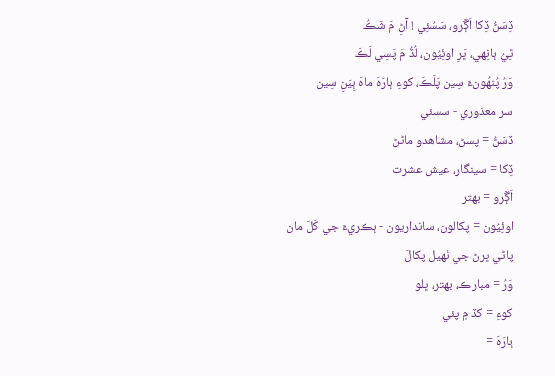ڏِسَڻُ ڏِکا اَڳَرو، سَسُئِي ! آڻِ مَ شَڪُ
ٿِيُ ٻانِهي، ڀَرِ اوئِيُون، لُڏُ مَ پَسِي لَڪَ
وَرُ پُنهُونءَ سِين پَلَڪَ، کوءِ ٻارَهَ ماهَ ٻِيَنِ سِين
سر معذوري - سسئي
ڏسَڻُ = پسڻ، مشاهدو ماڻڻ
ڏِکا = سينگار، عيش عشرت
اَڳَرو = بهتر
اوئِيُون = پکالون، سانداريون - ٻڪريءَ جي کَلَ مان پاڻي ڀرڻ جي ٺهيل پکالَ
وَرُ = مبارڪ، بهتر، ڀلو
کوءِ = کڏ ۾ پئي
ٻارَهَ =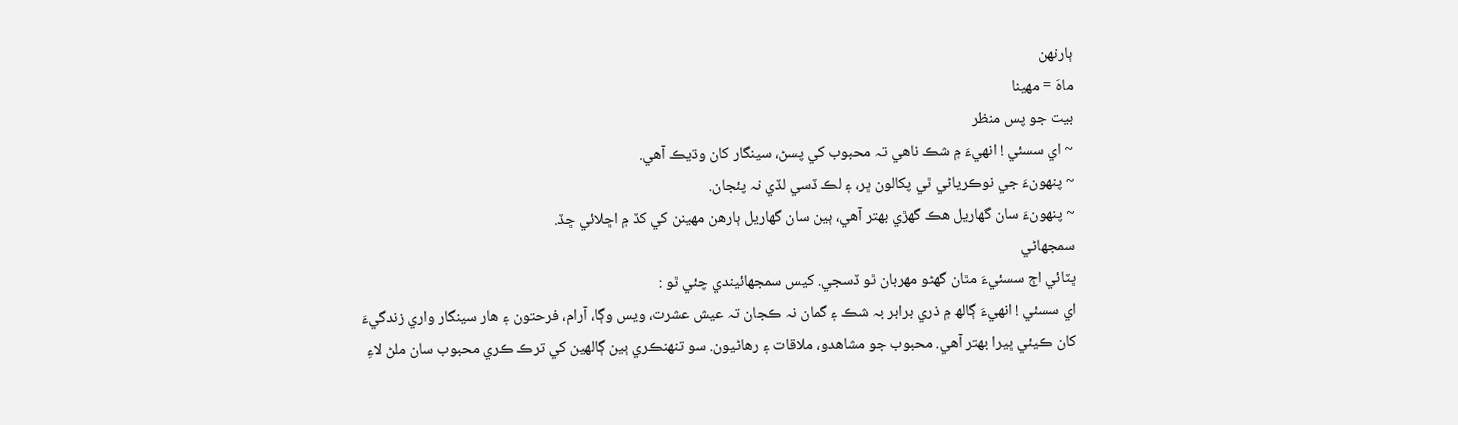ٻارنهن
ماهَ = مهينا
بيت جو پس منظر
~ اي سسئي ! انهيءَ ۾ شڪ ناهي تہ محبوب کي پسڻ، سينگار کان وڌيڪ آهي.
~ پنهونءَ جي نوڪرياڻي ٿي پکالون ڀر، ۽ لڪ ڏسي لڏي نہ پئجان.
~ پنهونءَ سان گهاريل هڪ گهڙي بهتر آهي، ٻين سان گهاريل ٻارهن مهينن کي کڏ ۾ اڇلائي ڇڏ.
سمجهاڻي
ڀٽائي اڄ سسئيءَ مٿان گهڻو مهربان ٿو ڏسجي. کيس سمجهائيندي چئي ٿو :
اي سسئي ! انهيءَ ڳالھ ۾ ذري برابر بہ شڪ ۽ گمان نہ ڪجان تہ عيش عشرت، ويس وڳا، آرام، فرحتون ۽ هار سينگار واري زندگيءَ کان ڪيئي ڀيرا بهتر آهي. محبوب جو مشاهدو، ملاقات ۽ رهاڻيون. سو تنهنڪري ٻين ڳالهين کي ترڪ ڪري محبوب سان ملڻ لاءِ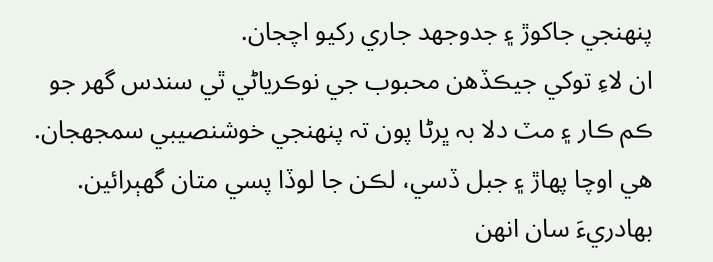پنهنجي جاکوڙ ۽ جدوجهد جاري رکيو اچجان.
ان لاءِ توکي جيڪڏهن محبوب جي نوڪرياڻي ٿي سندس گهر جو ڪم ڪار ۽ مٽ دلا بہ ڀرڻا پون تہ پنهنجي خوشنصيبي سمجهجان. هي اوچا پهاڙ ۽ جبل ڏسي، لڪن جا لوڏا پسي متان گهٻرائين. بهادريءَ سان انهن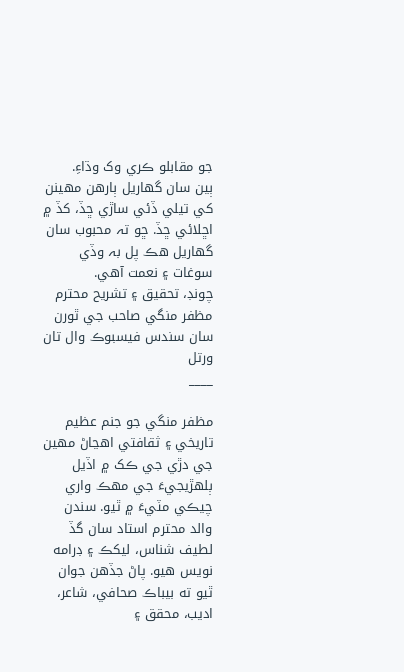جو مقابلو ڪري وک وڌاءِ.
ٻين سان گهاريل ٻارهن مهينن کي تيلي ڏئي ساڙي ڇڏ، کڏ ۾ اڇلائي ڇڏ. ڇو تہ محبوب سان گهاريل هڪ پل بہ وڏي سوغات ۽ نعمت آهي.
چونڊ، تحقيق ۽ تشريح محترم مظفر منگي صاحب جي ٿورن سان سندس فيسبوڪ وال تان ورتل
____

مظفر منگي جو جنم عظيم تاريخي ۽ ثقافتي اهڃاڻ مهين جي دڙي جي ڪک ۾ اڏيل ٻلهڙيجيءَ جي مهڪ واري چيڪي مٽيءَ ۾ ٿيو. سندن والد محترم استاد سان گڏ لطيف شناس، ليکڪ ۽ ڊرامه نويس هيو. پاڻ جڏهن جوان ٿيو ته بيباڪ صحافي، شاعر، اديب، محقق ۽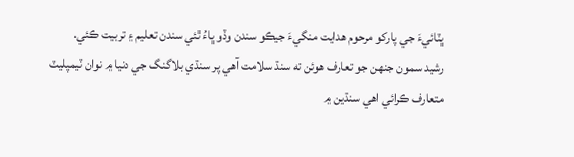ڀٽائيءَ جي پارکو مرحوم هدايت منگيءَ جيڪو سندن وڏو ڀاءُ ٿئي سندن تعليم ۽ تربيت ڪئي.
رشيد سمون جنهن جو تعارف هوئن ته سنڌ سلامت آهي پر سنڌي بلاگنگ جي دنيا ۾ نوان ٽيمپليٽ متعارف ڪرائي اهي سنڌين ۾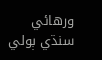ورهائي سنڌي ٻولي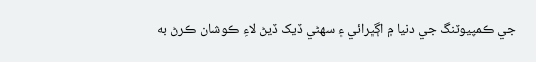جي ڪمپيوٽنگ جي دنيا ۾ اڳڀرائي ۽ سهڻي ڏيک ڏيڻ لاءِ ڪوشان ڪرڻ به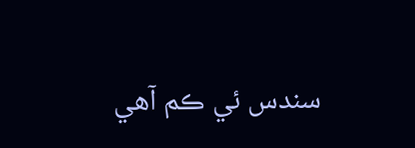سندس ئي ڪم آهي